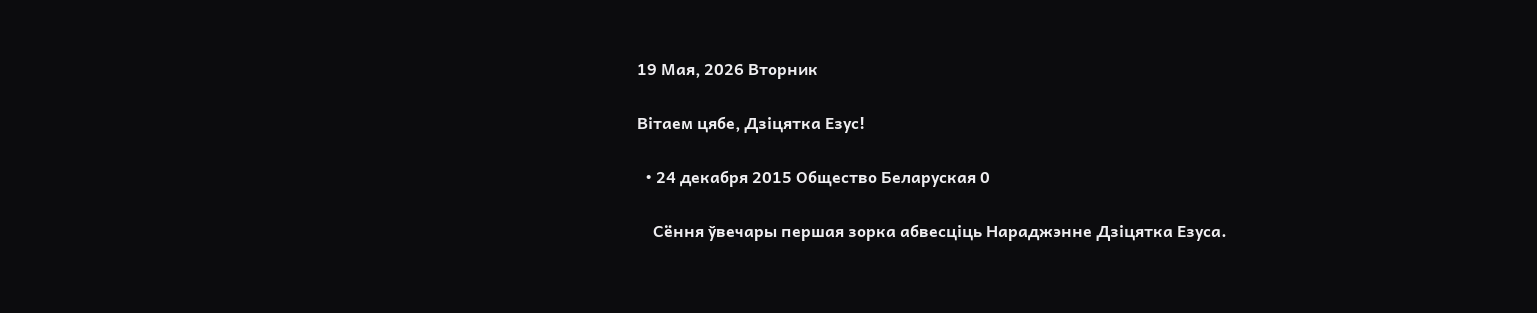19 Мая, 2026 Вторник

Вітаем цябе, Дзіцятка Езус!

  • 24 декабря 2015 Общество Беларуская 0

    Сёння ўвечары першая зорка абвесціць Нараджэнне Дзіцятка Езуса.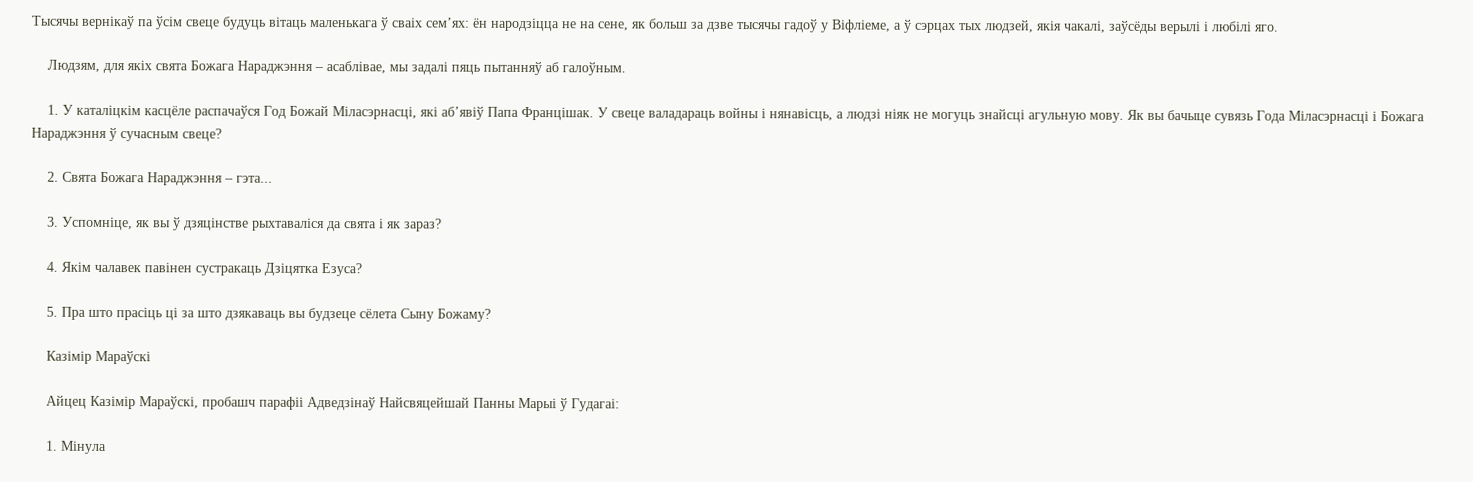Тысячы вернікаў па ўсім свеце будуць вітаць маленькага ў сваіх сем’ях: ён народзіцца не на сене, як больш за дзве тысячы гадоў у Віфліеме, а ў сэрцах тых людзей, якія чакалі, заўсёды верылі і любілі яго.

    Людзям, для якіх свята Божага Нараджэння – асаблівае, мы задалі пяць пытанняў аб галоўным.

    1. У каталіцкім касцёле распачаўся Год Божай Міласэрнасці, які аб’явіў Папа Францішак. У свеце валадараць войны і нянавісць, а людзі ніяк не могуць знайсці агульную мову. Як вы бачыце сувязь Года Міласэрнасці і Божага Нараджэння ў сучасным свеце?

    2. Свята Божага Нараджэння – гэта...

    3. Успомніце, як вы ў дзяцінстве рыхтаваліся да свята і як зараз?

    4. Якім чалавек павінен сустракаць Дзіцятка Езуса?

    5. Пра што прасіць ці за што дзякаваць вы будзеце сёлета Сыну Божаму?

    Казімір Мараўскі

    Айцец Казімір Мараўскі, пробашч парафіі Адведзінаў Найсвяцейшай Панны Марыі ў Гудагаі:

    1. Мінула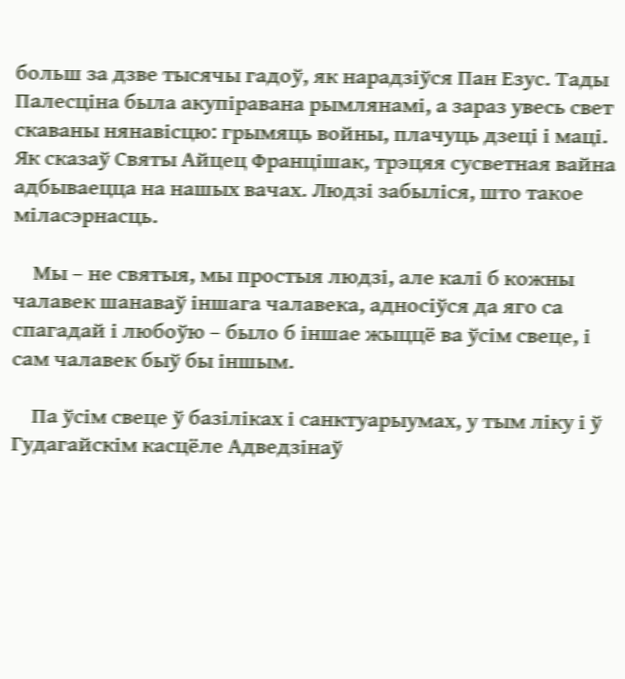больш за дзве тысячы гадоў, як нарадзіўся Пан Езус. Тады Палесціна была акупіравана рымлянамі, а зараз увесь свет скаваны нянавісцю: грымяць войны, плачуць дзеці і маці. Як сказаў Святы Айцец Францішак, трэцяя сусветная вайна адбываецца на нашых вачах. Людзі забыліся, што такое міласэрнасць.

    Мы – не святыя, мы простыя людзі, але калі б кожны чалавек шанаваў іншага чалавека, адносіўся да яго са спагадай і любоўю – было б іншае жыццё ва ўсім свеце, і сам чалавек быў бы іншым.

    Па ўсім свеце ў базіліках і санктуарыумах, у тым ліку і ў Гудагайскім касцёле Адведзінаў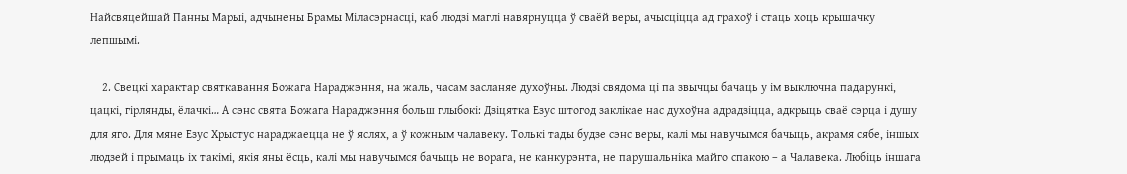Найсвяцейшай Панны Марыі, адчынены Брамы Міласэрнасці, каб людзі маглі навярнуцца ў сваёй веры, ачысціцца ад грахоў і стаць хоць крышачку лепшымі.

    2. Свецкі характар святкавання Божага Нараджэння, на жаль, часам засланяе духоўны. Людзі свядома ці па звычцы бачаць у ім выключна падарункі, цацкі, гірлянды, ёлачкі… А сэнс свята Божага Нараджэння больш глыбокі: Дзіцятка Езус штогод заклікае нас духоўна адрадзіцца, адкрыць сваё сэрца і душу для яго. Для мяне Езус Хрыстус нараджаецца не ў яслях, а ў кожным чалавеку. Толькі тады будзе сэнс веры, калі мы навучымся бачыць, акрамя сябе, іншых людзей і прымаць іх такімі, якія яны ёсць, калі мы навучымся бачыць не ворага, не канкурэнта, не парушальніка майго спакою – а Чалавека. Любіць іншага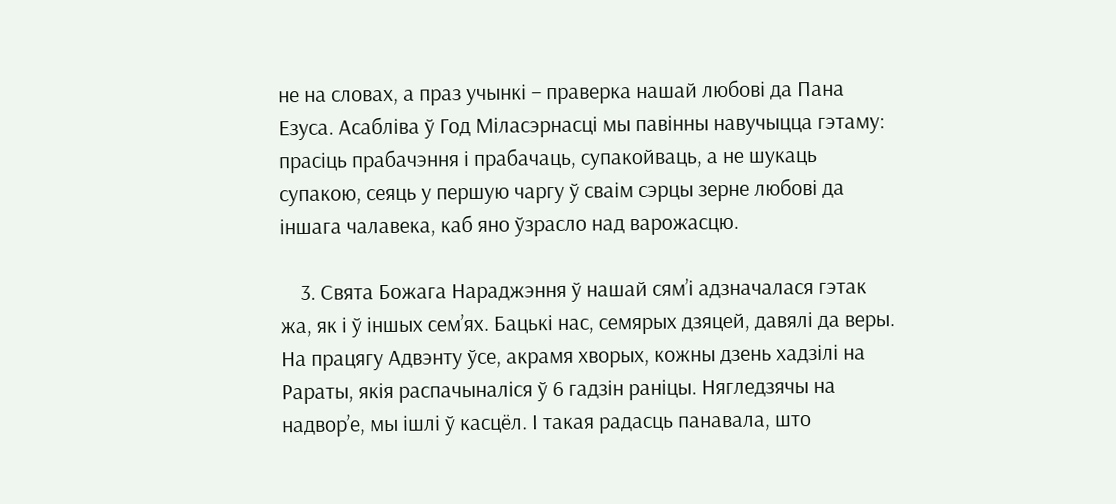не на словах, а праз учынкі – праверка нашай любові да Пана Езуса. Асабліва ў Год Міласэрнасці мы павінны навучыцца гэтаму: прасіць прабачэння і прабачаць, супакойваць, а не шукаць супакою, сеяць у першую чаргу ў сваім сэрцы зерне любові да іншага чалавека, каб яно ўзрасло над варожасцю.

    3. Свята Божага Нараджэння ў нашай сям’і адзначалася гэтак жа, як і ў іншых сем’ях. Бацькі нас, семярых дзяцей, давялі да веры. На працягу Адвэнту ўсе, акрамя хворых, кожны дзень хадзілі на Рараты, якія распачыналіся ў 6 гадзін раніцы. Нягледзячы на надвор’е, мы ішлі ў касцёл. І такая радасць панавала, што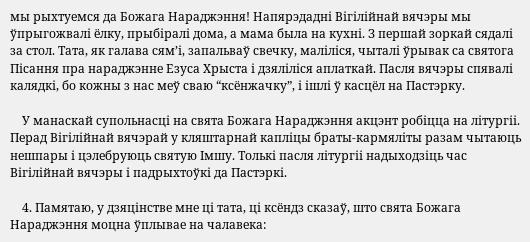мы рыхтуемся да Божага Нараджэння! Напярэдадні Вігілійнай вячэры мы ўпрыгожвалі ёлку, прыбіралі дома, а мама была на кухні. З першай зоркай сядалі за стол. Тата, як галава сям’і, запальваў свечку, маліліся, чыталі ўрывак са святога Пісання пра нараджэнне Езуса Хрыста і дзяліліся аплаткай. Пасля вячэры спявалі калядкі, бо кожны з нас меў сваю “ксёнжачку”, і ішлі ў касцёл на Пастэрку.

    У манаскай супольнасці на свята Божага Нараджэння акцэнт робіцца на літургіі. Перад Вігілійнай вячэрай у кляштарнай капліцы браты-кармяліты разам чытаюць нешпары і цэлебруюць святую Імшу. Толькі пасля літургіі надыходзіць час Вігілійнай вячэры і падрыхтоўкі да Пастэркі.

    4. Памятаю, у дзяцінстве мне ці тата, ці ксёндз сказаў, што свята Божага Нараджэння моцна ўплывае на чалавека: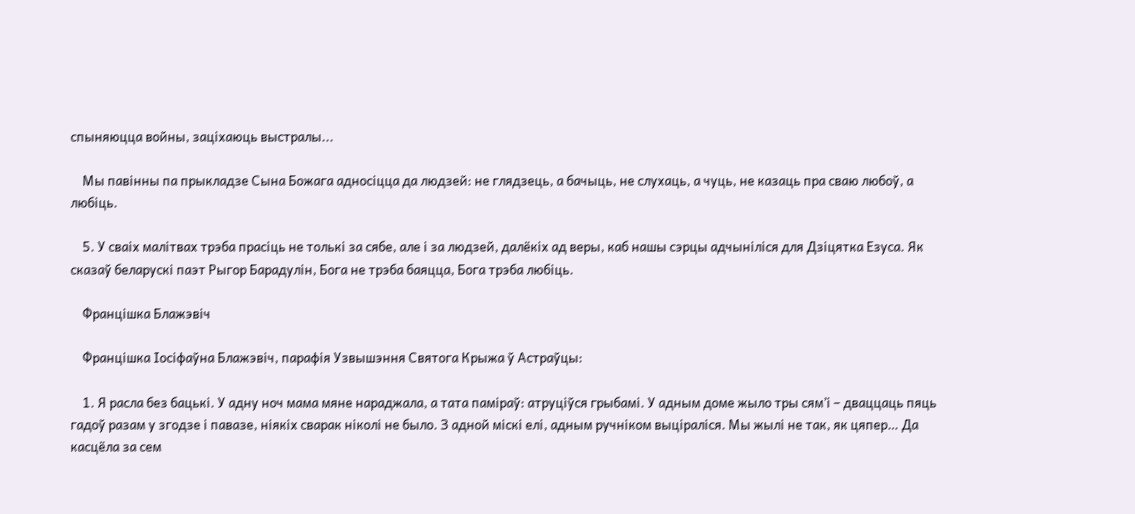спыняюцца войны, заціхаюць выстралы...

    Мы павінны па прыкладзе Сына Божага адносіцца да людзей: не глядзець, а бачыць, не слухаць, а чуць, не казаць пра сваю любоў, а любіць.

    5. У сваіх малітвах трэба прасіць не толькі за сябе, але і за людзей, далёкіх ад веры, каб нашы сэрцы адчыніліся для Дзіцятка Езуса. Як сказаў беларускі паэт Рыгор Барадулін, Бога не трэба баяцца, Бога трэба любіць.

    Францішка Блажэвіч

    Францішка Іосіфаўна Блажэвіч, парафія Узвышэння Святога Крыжа ў Астраўцы:

    1. Я расла без бацькі. У адну ноч мама мяне нараджала, а тата паміраў: атруціўся грыбамі. У адным доме жыло тры сям’і – дваццаць пяць гадоў разам у згодзе і павазе, ніякіх сварак ніколі не было. З адной міскі елі, адным ручніком выціраліся. Мы жылі не так, як цяпер… Да касцёла за сем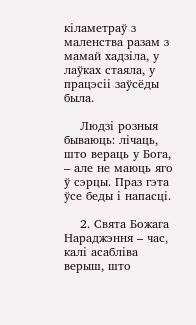кіламетраў з маленства разам з мамай хадзіла, у лаўках стаяла, у працэсіі заўсёды была.

    Людзі розныя бываюць: лічаць, што вераць у Бога, – але не маюць яго ў сэрцы. Праз гэта ўсе беды і напасці.

    2. Свята Божага Нараджэння – час, калі асабліва верыш, што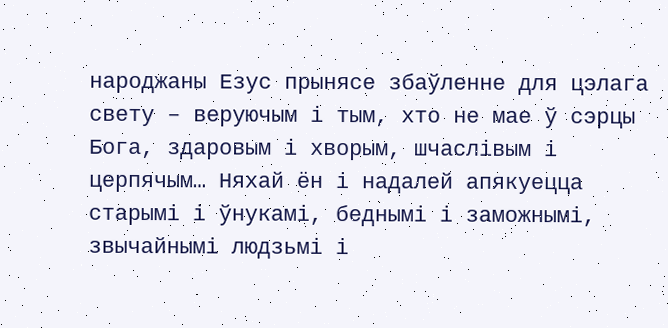народжаны Езус прынясе збаўленне для цэлага свету – веруючым і тым, хто не мае ў сэрцы Бога, здаровым і хворым, шчаслівым і церпячым… Няхай ён і надалей апякуецца старымі і ўнукамі, беднымі і заможнымі, звычайнымі людзьмі і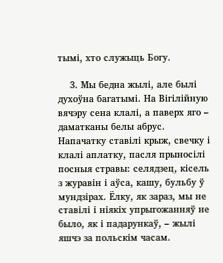тымі, хто служыць Богу.

    3. Мы бедна жылі, але былі духоўна багатымі. На Вігілійную вячэру сена клалі, а паверх яго – даматканы белы абрус. Напачатку ставілі крыж, свечку і клалі аплатку, пасля прыносілі посныя стравы: селядзец, кісель з журавін і аўса, кашу, бульбу ў мундзірах. Ёлку, як зараз, мы не ставілі і ніякіх упрыгожанняў не было, як і падарункаў, – жылі яшчэ за польскім часам.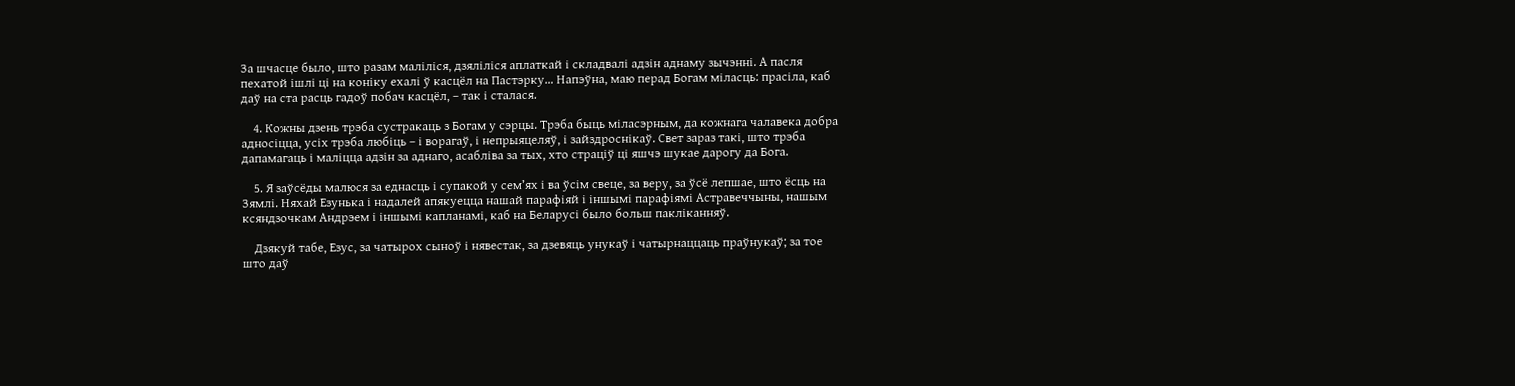За шчасце было, што разам маліліся, дзяліліся аплаткай і складвалі адзін аднаму зычэнні. А пасля пехатой ішлі ці на коніку ехалі ў касцёл на Пастэрку… Напэўна, маю перад Богам міласць: прасіла, каб даў на ста расць гадоў побач касцёл, – так і сталася.

    4. Кожны дзень трэба сустракаць з Богам у сэрцы. Трэба быць міласэрным, да кожнага чалавека добра адносіцца, усіх трэба любіць – і ворагаў, і непрыяцеляў, і зайздроснікаў. Свет зараз такі, што трэба дапамагаць і маліцца адзін за аднаго, асабліва за тых, хто страціў ці яшчэ шукае дарогу да Бога.

    5. Я заўсёды малюся за еднасць і супакой у сем’ях і ва ўсім свеце, за веру, за ўсё лепшае, што ёсць на Зямлі. Няхай Езунька і надалей апякуецца нашай парафіяй і іншымі парафіямі Астравеччыны, нашым ксяндзочкам Андрэем і іншымі капланамі, каб на Беларусі было больш пакліканняў.

    Дзякуй табе, Езус, за чатырох сыноў і нявестак, за дзевяць унукаў і чатырнаццаць праўнукаў; за тое што даў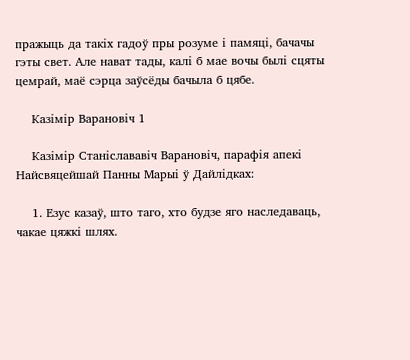пражыць да такіх гадоў пры розуме і памяці, бачачы гэты свет. Але нават тады, калі б мае вочы былі сцяты цемрай, маё сэрца заўсёды бачыла б цябе.

    Казімір Варановіч 1

    Казімір Станіслававіч Варановіч, парафія апекі Найсвяцейшай Панны Марыі ў Дайлідках:

    1. Езус казаў, што таго, хто будзе яго наследаваць, чакае цяжкі шлях.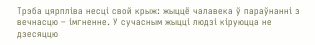Трэба цярпліва несці свой крыж: жыццё чалавека ў параўнанні з вечнасцю – імгненне. У сучасным жыцці людзі кіруюцца не дзесяццю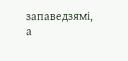запаведзямі, а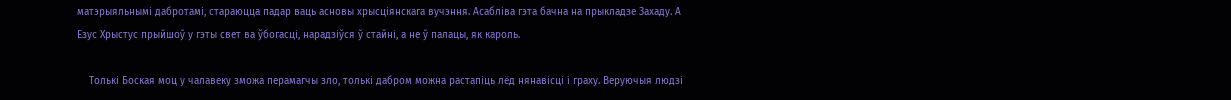матэрыяльнымі дабротамі, стараюцца падар ваць асновы хрысціянскага вучэння. Асабліва гэта бачна на прыкладзе Захаду. А Езус Хрыстус прыйшоў у гэты свет ва ўбогасці, нарадзіўся ў стайні, а не ў палацы, як кароль.

    Толькі Боская моц у чалавеку зможа перамагчы зло, толькі дабром можна растапіць лёд нянавісці і граху. Веруючыя людзі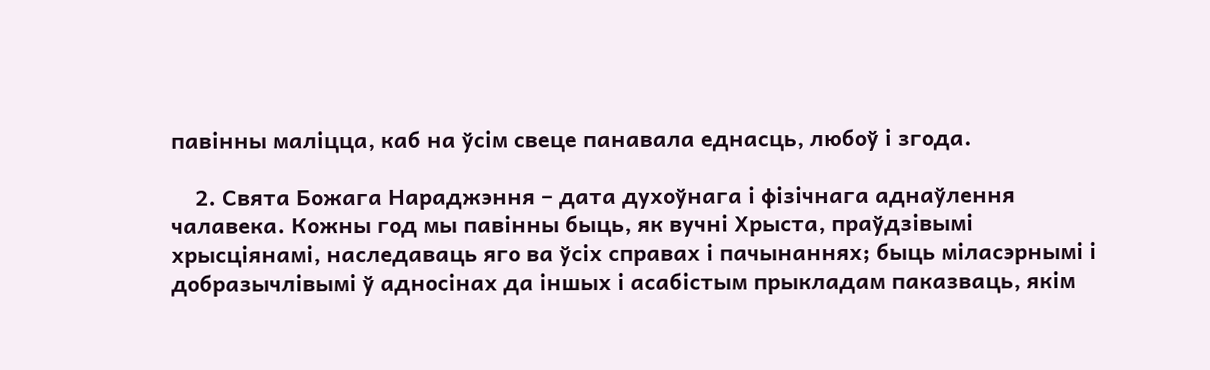павінны маліцца, каб на ўсім свеце панавала еднасць, любоў і згода.

    2. Свята Божага Нараджэння – дата духоўнага і фізічнага аднаўлення чалавека. Кожны год мы павінны быць, як вучні Хрыста, праўдзівымі хрысціянамі, наследаваць яго ва ўсіх справах і пачынаннях; быць міласэрнымі і добразычлівымі ў адносінах да іншых і асабістым прыкладам паказваць, якім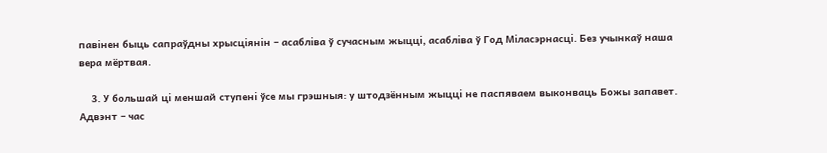павінен быць сапраўдны хрысціянін – асабліва ў сучасным жыцці, асабліва ў Год Міласэрнасці. Без учынкаў наша вера мёртвая.

    3. У большай ці меншай ступені ўсе мы грэшныя: у штодзённым жыцці не паспяваем выконваць Божы запавет. Адвэнт – час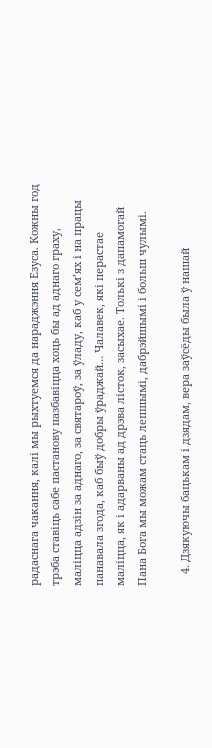радаснага чакання, калі мы рыхтуемся да нараджэння Езуса. Кожны год трэба ставіць сабе пастанову пазбавіцца хоць бы ад аднаго граху, маліцца адзін за аднаго, за святароў, за ўладу, каб у сем’ях і на працы панавала згода, каб быў добры ўраджай… Чалавек, які перастае маліцца, як і адарваны ад дрэва лісток, засыхае. Толькі з дапамогай Пана Бога мы можам стаць лепшымі, дабрэйшымі і больш чулымі.

    4. Дзякуючы бацькам і дзядам, вера заўсёды была ў нашай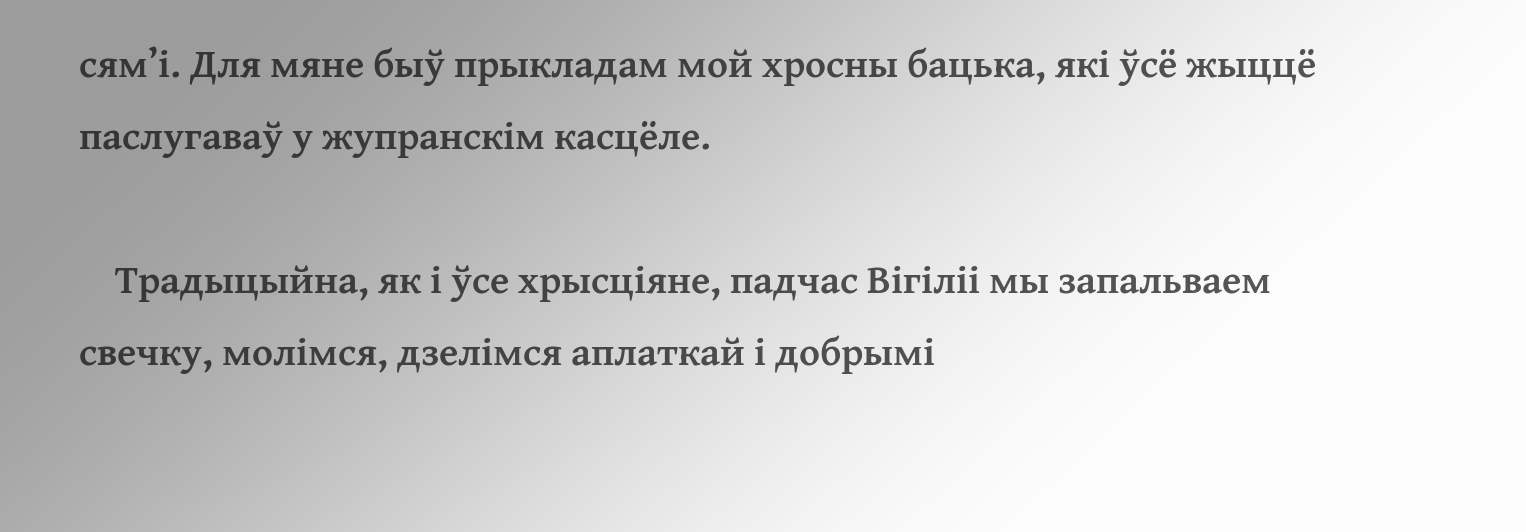сям’і. Для мяне быў прыкладам мой хросны бацька, які ўсё жыццё паслугаваў у жупранскім касцёле.

    Традыцыйна, як і ўсе хрысціяне, падчас Вігіліі мы запальваем свечку, молімся, дзелімся аплаткай і добрымі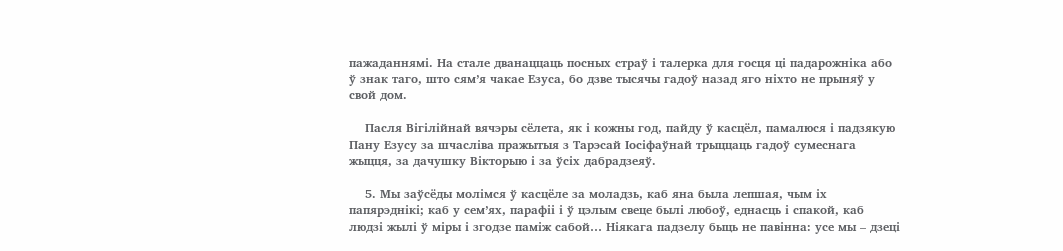пажаданнямі. На стале дванаццаць посных страў і талерка для госця ці падарожніка або ў знак таго, што сям’я чакае Езуса, бо дзве тысячы гадоў назад яго ніхто не прыняў у свой дом.

    Пасля Вігілійнай вячэры сёлета, як і кожны год, пайду ў касцёл, памалюся і падзякую Пану Езусу за шчасліва пражытыя з Тарэсай Іосіфаўнай трыццаць гадоў сумеснага жыцця, за дачушку Вікторыю і за ўсіх дабрадзеяў.

    5. Мы заўсёды молімся ў касцёле за моладзь, каб яна была лепшая, чым іх папярэднікі; каб у сем’ях, парафіі і ў цэлым свеце былі любоў, еднасць і спакой, каб людзі жылі ў міры і згодзе паміж сабой… Ніякага падзелу быць не павінна: усе мы – дзеці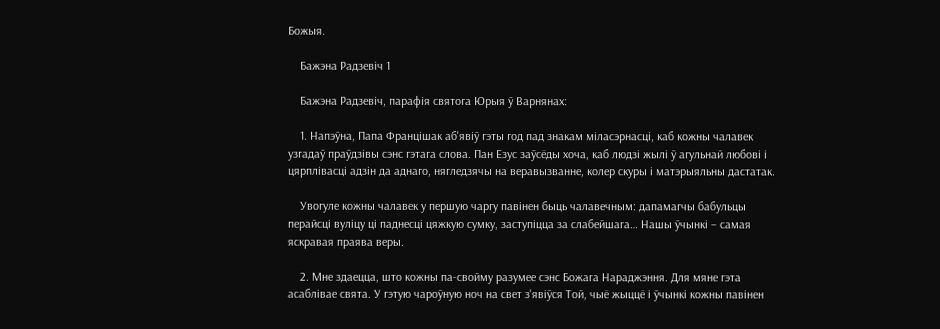Божыя.

    Бажэна Радзевіч 1

    Бажэна Радзевіч, парафія святога Юрыя ў Варнянах:

    1. Напэўна, Папа Францішак аб'явіў гэты год пад знакам міласэрнасці, каб кожны чалавек узгадаў праўдзівы сэнс гэтага слова. Пан Езус заўсёды хоча, каб людзі жылі ў агульнай любові і цярплівасці адзін да аднаго, нягледзячы на веравызванне, колер скуры і матэрыяльны дастатак.

    Увогуле кожны чалавек у першую чаргу павінен быць чалавечным: дапамагчы бабульцы перайсці вуліцу ці паднесці цяжкую сумку, заступіцца за слабейшага… Нашы ўчынкі – самая яскравая праява веры.

    2. Мне здаецца, што кожны па-свойму разумее сэнс Божага Нараджэння. Для мяне гэта асаблівае свята. У гэтую чароўную ноч на свет з'явіўся Той, чыё жыццё і ўчынкі кожны павінен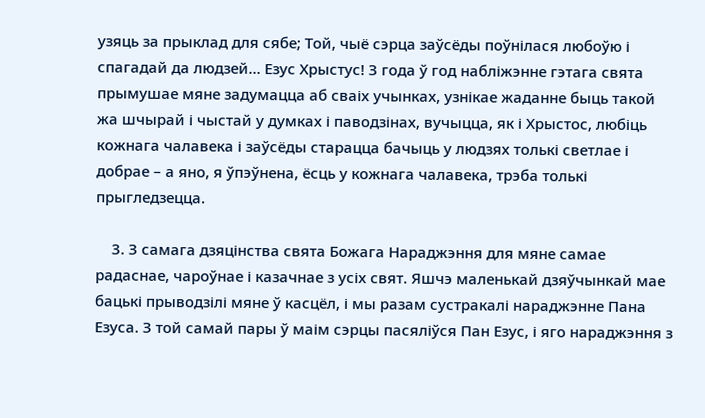узяць за прыклад для сябе; Той, чыё сэрца заўсёды поўнілася любоўю і спагадай да людзей… Езус Хрыстус! З года ў год набліжэнне гэтага свята прымушае мяне задумацца аб сваіх учынках, узнікае жаданне быць такой жа шчырай і чыстай у думках і паводзінах, вучыцца, як і Хрыстос, любіць кожнага чалавека і заўсёды старацца бачыць у людзях толькі светлае і добрае – а яно, я ўпэўнена, ёсць у кожнага чалавека, трэба толькі прыгледзецца.

    3. З самага дзяцінства свята Божага Нараджэння для мяне самае радаснае, чароўнае і казачнае з усіх свят. Яшчэ маленькай дзяўчынкай мае бацькі прыводзілі мяне ў касцёл, і мы разам сустракалі нараджэнне Пана Езуса. З той самай пары ў маім сэрцы пасяліўся Пан Езус, і яго нараджэння з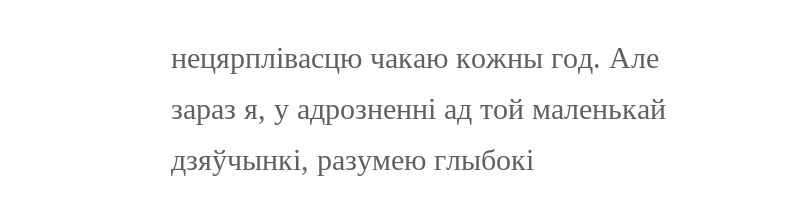нецярплівасцю чакаю кожны год. Але зараз я, у адрозненні ад той маленькай дзяўчынкі, разумею глыбокі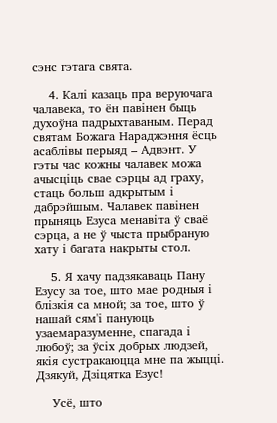сэнс гэтага свята.

    4. Калі казаць пра веруючага чалавека, то ён павінен быць духоўна падрыхтаваным. Перад святам Божага Нараджэння ёсць асаблівы перыяд – Адвэнт. У гэты час кожны чалавек можа ачысціць свае сэрцы ад граху, стаць больш адкрытым і дабрэйшым. Чалавек павінен прыняць Езуса менавіта ў сваё сэрца, а не ў чыста прыбраную хату і багата накрыты стол.

    5. Я хачу падзякаваць Пану Езусу за тое, што мае родныя і блізкія са мной; за тое, што ў нашай сям'і пануюць узаемаразуменне, спагада і любоў; за ўсіх добрых людзей, якія сустракаюцца мне па жыцці. Дзякуй, Дзіцятка Езус!

    Усё, што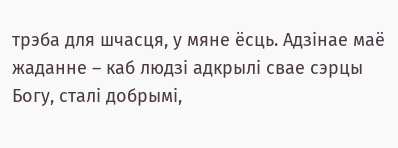трэба для шчасця, у мяне ёсць. Адзінае маё жаданне – каб людзі адкрылі свае сэрцы Богу, сталі добрымі,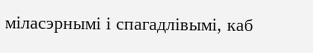міласэрнымі і спагадлівымі, каб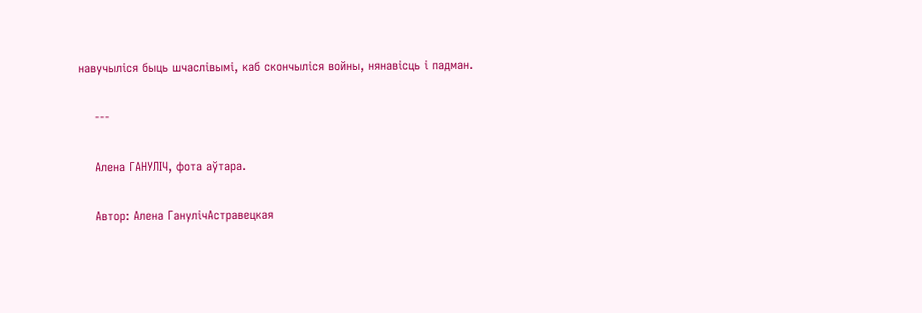навучыліся быць шчаслівымі, каб скончыліся войны, нянавісць і падман.

    ---

    Алена ГАНУЛІЧ, фота аўтара.

    Автор: Алена ГанулічАстравецкая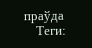праўда
    Теги: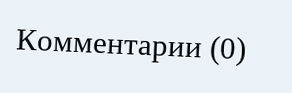Комментарии (0)